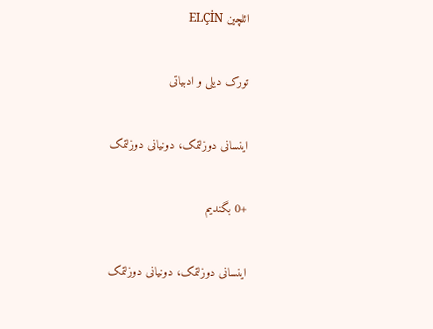ائلچین ELÇİN

تورک دیلی و ادبیاتی

اینسانی دوزلتمک، دونیانی دوزلتمک

+0 بگندیم

اینسانی دوزلتمک، دونیانی دوزلتمک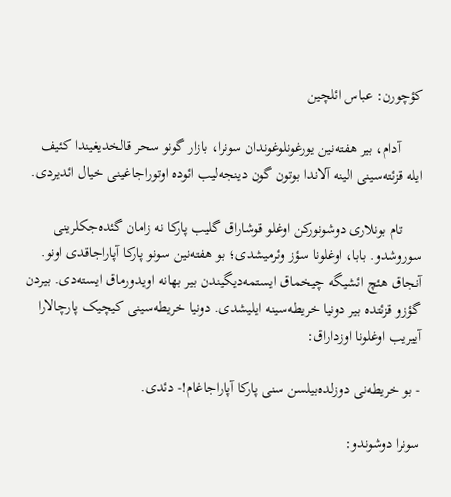کؤچورن: عباس ائلچین

      آدام، بیر هفته‌نین یورغونلوغوندان سونرا، بازار گونو سحر قالخدیغیندا کئیف ایله قزئته‌سینی الینه آلاندا بوتون گون دینجه‌لیب ائوده اوتوراجاغینی خیال ائدیردی.

     تام بونلاری دوشونورکن اوغلو قوشاراق گلیب پارکا نه زامان گئده‌جکلرینی سوروشدو. بابا، اوغلونا سؤز وئرمیشدی؛ بو هفته‌نین سونو پارکا آپاراجاقدی اونو. آنجاق هئچ ائشیگه چیخماق ایستمه‌دیگیندن بیر بهانه اویدورماق ایسته‌دی. بیردن گؤزو قزئتده بیر دونیا خریطه‌سینه ایلیشدی. دونیا خریطه‌سینی کیچیک پارچالارا آییریب اوغلونا اوزداراق:

- بو خریطه‌نی دوزلده‌بیلسن سنی پارکا آپاراجاغام!- دئدی.

سونرا دوشوندو: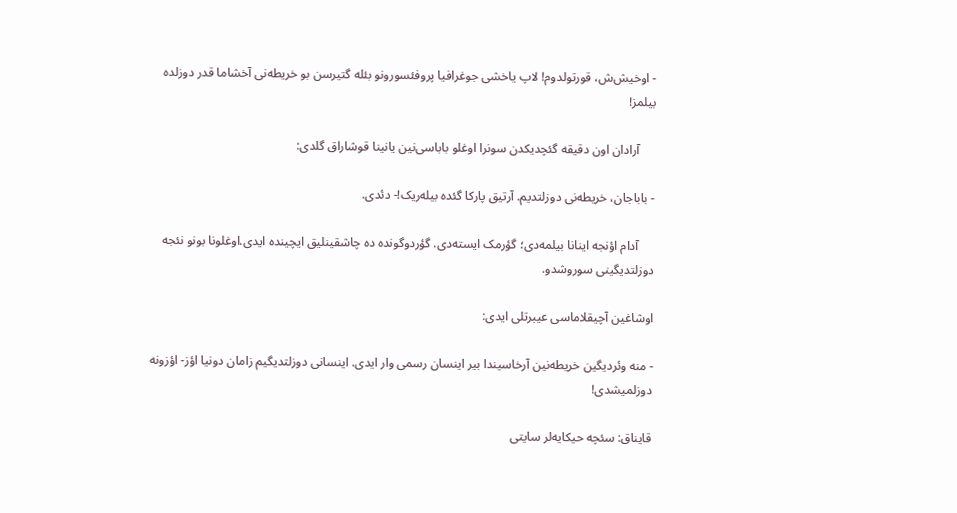- اوخیش‌ش، قورتولدوم! لاپ یاخشی جوغرافیا پروفئسورونو بئله گتیرسن بو خریطه‌نی آخشاما قدر دوزلده‌ بیلمز!

     آرادان اون دقیقه گئچدیکدن سونرا اوغلو باباسی‌نین یانینا قوشاراق گلدی:

- باباجان، خریطه‌نی دوزلتدیم. آرتیق پارکا گئده بیله‌ریک!- دئدی.

     آدام اؤنجه اینانا بیلمه‌دی؛ گؤرمک ایسته‌دی. گؤردوگونده ده چاشقینلیق ایچینده ایدی.اوغلونا بونو نئجه دوزلتدیگینی سوروشدو.

اوشاغین آچیقلاماسی عیبرتلی ایدی:

- منه وئردیگین خریطه‌نین آرخاسیندا بیر اینسان رسمی وار ایدی. اینسانی دوزلتدیگیم زامان دونیا اؤز- اؤزونه دوزلمیشدی!

قایناق: سئچه‌ حیکایه‌لر سایتی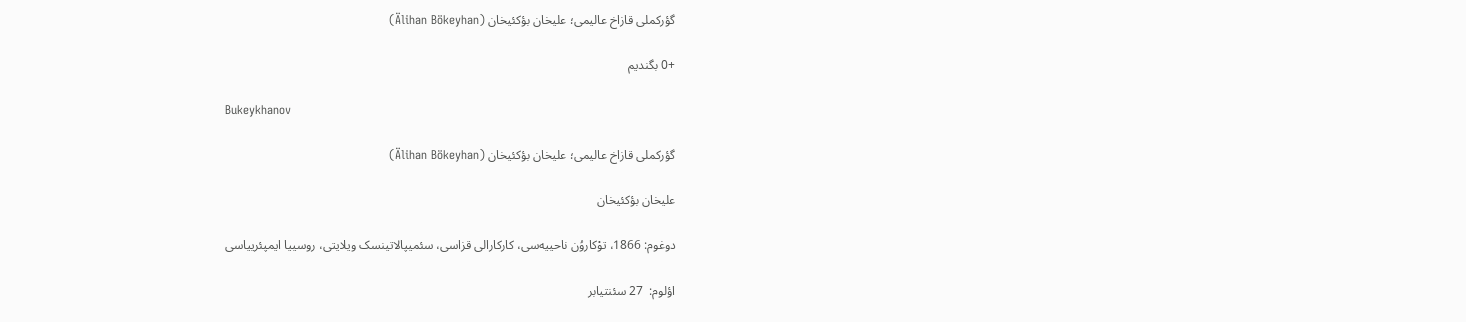گؤرکملی قازاخ عالیمی؛ علیخان بؤکئیخان (Älihan Bökeyhan)

+0 بگندیم

Bukeykhanov

گؤرکملی قازاخ عالیمی؛ علیخان بؤکئیخان (Älihan Bökeyhan)

علیخان بؤکئیخان

دوغوم: 1866، توْکاروُن ناحییه‌سی، کارکارالی قزاسی، سئمیپالاتینسک ویلایتی، روسییا ایمپئرییاسی

اؤلوم:  27 سئنتیابر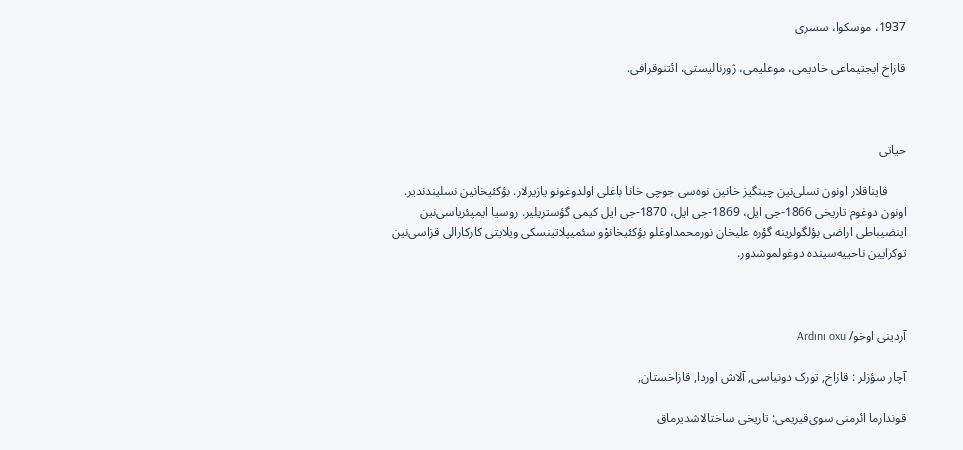1937، موسکوا، سسری

قازاخ ایجتیماعی خادیمی، موعلیمی، ژورنالیستی، ائتنوقرافی.



حیاتی

      قایناقلار اونون نسلی‌نین چینگیز خا‌نین نوه‌سی جوچی خانا باغلی اولدوغونو یازیرلار. بؤکئیخا‌نین نسلیندندیر. اونون دوغوم تاریخی 1866-جی ایل، 1869-جی ایل، 1870-جی ایل کیمی گؤستریلیر. روسیا ایمپئریاسی‌نین اینضیباطی اراضی بؤلگولرینه گؤره علیخان نورمحمد‌اوغلو بؤکئیخانوْو سئمیپلاتینسکی ویلایتی کارکارالی قزاسی‌نین توکرایین ناحییه‌سینده دوغولموشدور.



آردینی اوخو/ Ardını oxu

آچار سؤزلر : قازاخ, تورک دونیاسی, آلاش اوردا, قازاخستان,

قوندارما ائرمنی سوی‌قیریمی: تاریخی ساختالاشدیرماق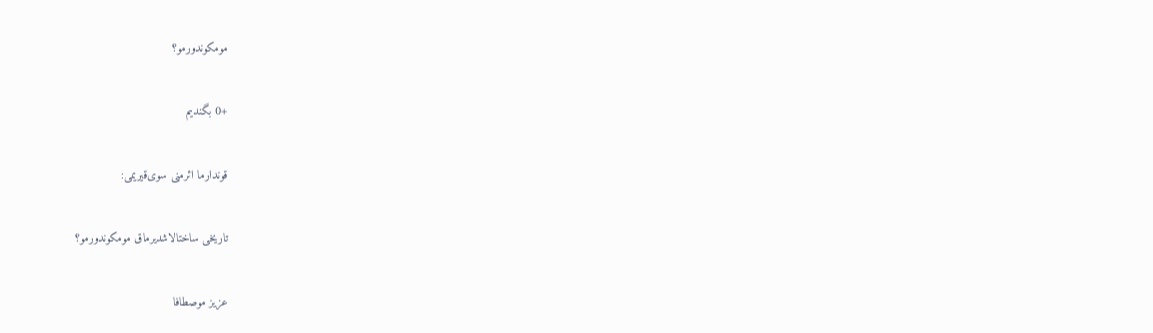مومکوندورمو؟

+0 بگندیم

قوندارما ائرمنی سوی‌قیریمی:

تاریخی ساختالاشدیرماق مومکوندورمو؟

عزیز موصطافا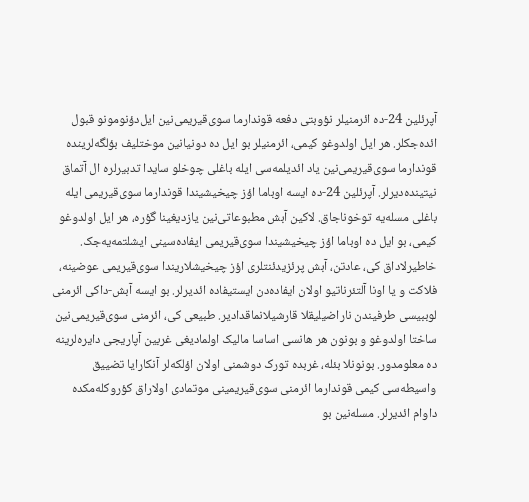آپرئلین 24-ده ائرمنیلر نؤوبتی دفعه‌ قوندارما سوی‌قیریمی‌نین ایل‌دؤنومونو قبول ائده‌جکلر. هر ایل اولدوغو کیمی، ائرمنیلر بو ایل ده دونیانین موختلیف بؤلگه‌لرینده قوندارما سوی‌قیریمی‌نین یاد ائدیلمه‌سی ایله باغلی چوخلو سایدا تدبیرلره ال آتماق نیتینده‌دیرلر. آپرئلین 24-ده ایسه اوباما اؤز چیخیشیندا قوندارما سوی‌قیریمی ایله باغلی مسله‌یه توخوناجاق. لاکین آبش مطبوعاتی‌نین یازدیغینا گؤره، هر ایل اولدوغو کیمی، بو ایل ده اوباما اؤز چیخیشیندا سوی‌قیریمی ایفاده‌سینی ایشلتمه‌یه‌جک. خاطیرلاداق کی، عادتن، آبش پرئزیدئنتلری اؤز چیخیشلاریندا سوی‌قیریمی عوضینه، فلاکت و یا اونا آلتئرناتیو اولان ایفاده‌دن ایستیفاده ائدیرلر. بو ایسه آبش-داکی ائرمنی لوببیسی طرفیندن ناراضیلیقلا قارشیلانماقدادیر. طبیعی کی، ائرمنی سوی‌قیریمی‌نین ساختا اولدوغو و بونون هر هانسی اساسا مالیک اولمادیغی غربین آپاریجی دایره‌لرینه ده معلومدور. بونونلا بئله، غربده تورک دوشمنی اولان اؤلکه‌لر آنکارایا تضییق واسیطه‌سی کیمی قوندارما ائرمنی سوی‌قیریمینی موتمادی اولاراق کؤروکله‌مکده داوام ائدیرلر. مسله‌نین بو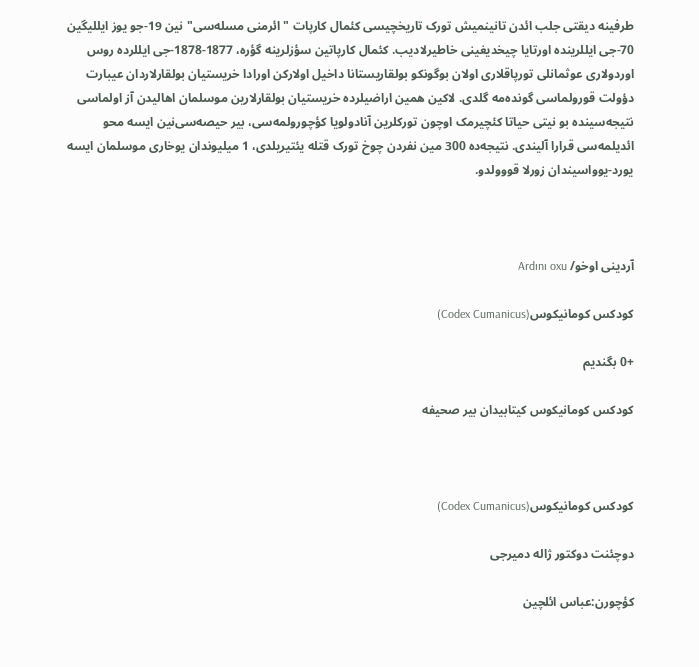طرفینه دیقتی جلب ائدن تانینمیش تورک تاریخچیسی کئمال کارپات "ائرمنی مسله‌سی"نین 19-جو یوز ایللیگین 70-جی ایللرینده اورتایا چیخدیغینی خاطیرلادیب. کئمال کارپاتین سؤزلرینه گؤره، 1877-1878-جی ایللرده روس اوردولاری عوثمانلی تورپاقلاری اولان بوگونکو بولقاریستانا داخیل اولارکن اورادا خریستیان بولقارلاردان عیبارت دؤولت قورولماسی گونده‌مه گلدی. لاکین همین اراضیلرده خریستیان بولقارلارین موسلمان اهالیدن آز اولماسی نتیجه‌سینده بو نیتی حیاتا کئچیرمک اوچون تورکلرین آنادولویا کؤچورولمه‌سی، بیر حیصه‌سی‌نین ایسه محو ائدیلمه‌سی قرارا آلیندی. نتیجه‌ده 300 مین نفردن چوخ تورک قتله یئتیریلدی، 1 میلیوندان یوخاری موسلمان ایسه یورد-یوواسیندان زورلا قووولدو.



آردینی اوخو/ Ardını oxu

کودکس کومانیکوس(Codex Cumanicus)

+0 بگندیم

کودکس کومانیکوس کیتابیدان بیر صحیفه



کودکس کومانیکوس(Codex Cumanicus)

دوچئنت دوکتور ژاله دمیرجی

کؤچورن:عباس ائلچین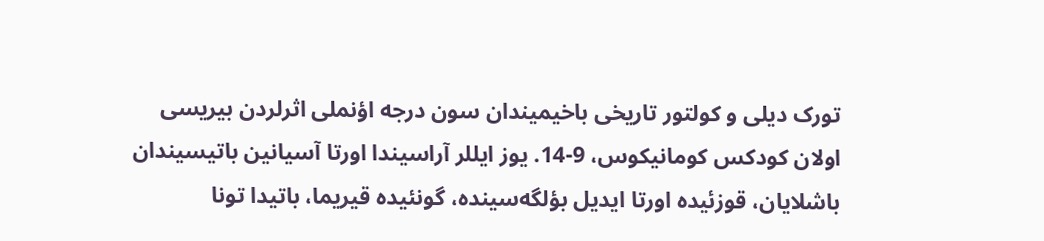تورک دیلی و کولتور تاریخی باخیمیندان سون درجه اؤنملی اثرلردن بیریسی اولان کودکس کومانیکوس، 9-14. یوز ایللر آراسیندا اورتا آسیانین باتیسیندان باشلایان، قوزئیده اورتا ایدیل بؤلگه‌سینده، گونئیده قیریما، باتیدا تونا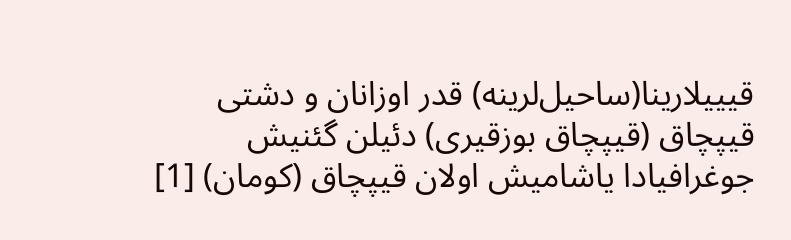قیییلارینا(ساحیل‌لرینه) قدر اوزانان و دشتی قیپچاق (قیپچاق بوزقیری) دئیلن گئنیش جوغرافیادا یاشامیش اولان قیپچاق (کومان) [1]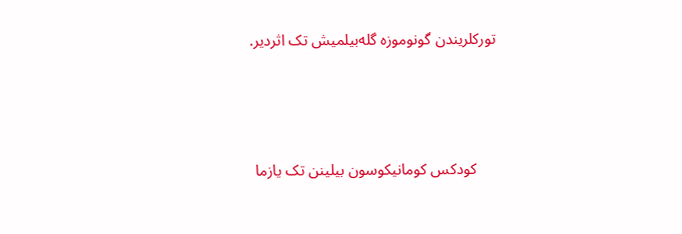تورکلریندن گونوموزه گله‌بیلمیش تک اثردیر.



     کودکس کومانیکوسون بیلینن تک یازما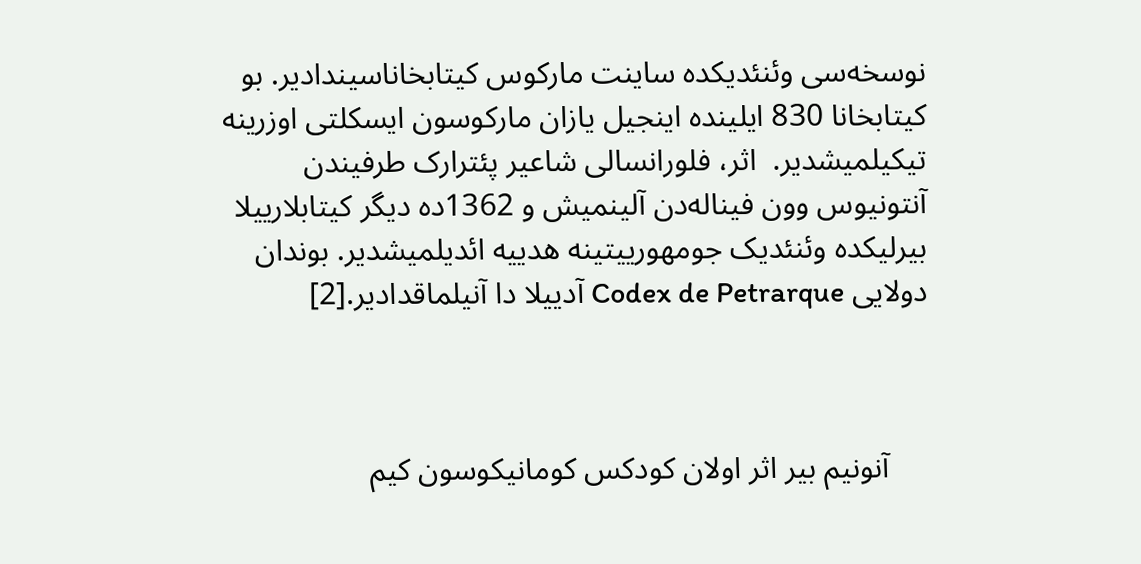نوسخه‌سی وئنئدیکده ساینت مارکوس کیتابخانا‌سیندا‌دیر. بو کیتابخانا 830 ایلینده اینجیل یازان مارکوسون ایسکلتی اوزرینه تیکیلمیشدیر.  اثر، فلورانسالی شاعیر پئترارک طرفیندن آنتونیوس وون فیناله‌دن آلینمیش و 1362ده دیگر کیتابلارییلا بیرلیکده وئنئد‌یک جومهورییتینه هدییه ائدیلمیشدیر. بوندان دولایی Codex de Petrarque آدییلا دا آنیلماقدادیر.[2]



     آنونیم بیر اثر اولان کودکس کومانیکوسون کیم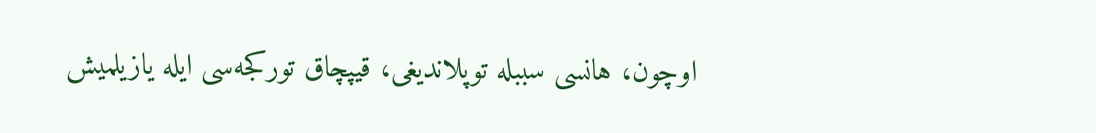اوچون، هانسی سببله توپلاندیغی، قیپچاق تورکجه‌سی ایله یازیلمیش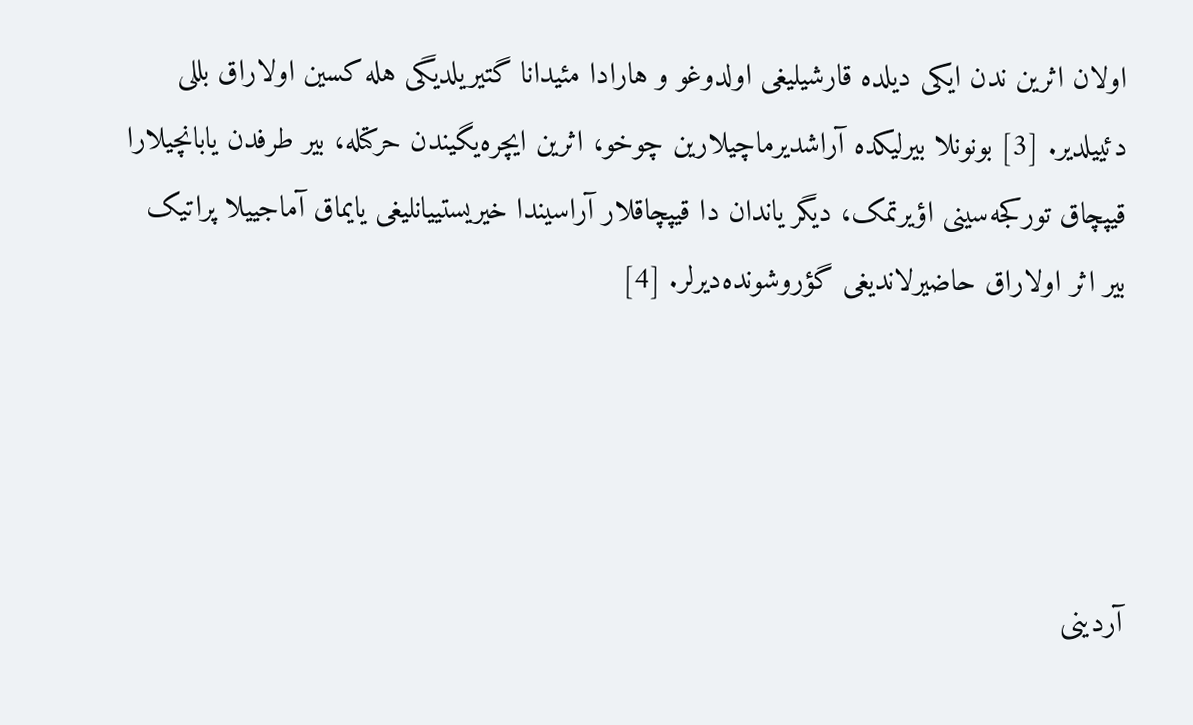اولان اثرین ندن ایکی دیلده قارشیلیغی اولدوغو و هارادا مئیدانا گتیریلدیگی هله کسین اولاراق بللی دئییلدیر. [3] بونونلا بیرلیکده آراشدیرماچیلارین چوخو، اثرین ایچره‌یگیندن حرکتله، بیر طرفدن یابانچیلارا قیپچاق تورکجه‌سینی اؤیرتمک، دیگر یاندان دا قیپچاقلار آراسیندا خیریستییانلیغی یایماق آماجییلا پراتیک بیر اثر اولاراق حاضیرلاندیغی گؤروشونده‌دیرلر. [4]




آردینی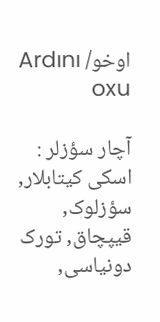اوخو/ Ardını oxu

آچار سؤزلر : اسکی کیتابلار, سؤزلوک, قیپچاق, تورک دونیاسی,